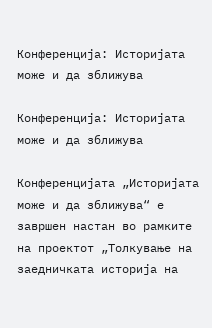Конференција: Историјата може и да зближува

Конференција: Историјата може и да зближува

Конференцијата „Историјата може и да зближува“ е завршен настан во рамките на проектот „Толкување на заедничката историја на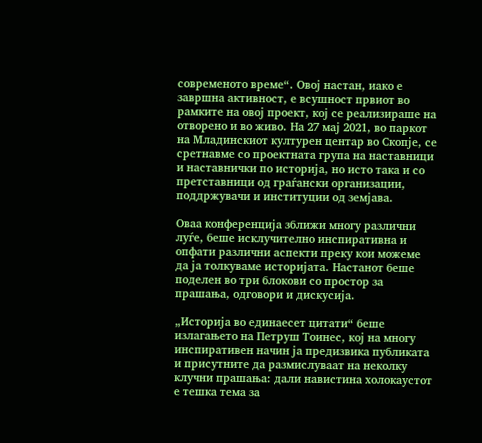современото време“. Овој настан, иако е завршна активност, е всушност првиот во рамките на овој проект, кој се реализираше на отворено и во живо. На 27 мај 2021, во паркот на Младинскиот културен центар во Скопје, се сретнавме со проектната група на наставници и наставнички по историја, но исто така и со претставници од граѓански организации, поддржувачи и институции од земјава.

Оваа конференција зближи многу различни луѓе, беше исклучително инспиративна и опфати различни аспекти преку кои можеме да ја толкуваме историјата. Настанот беше поделен во три блокови со простор за прашања, одговори и дискусија.

„Историја во единаесет цитати“ беше излагањето на Петруш Тоинес, кој на многу инспиративен начин ја предизвика публиката и присутните да размислуваат на неколку клучни прашања: дали навистина холокаустот е тешка тема за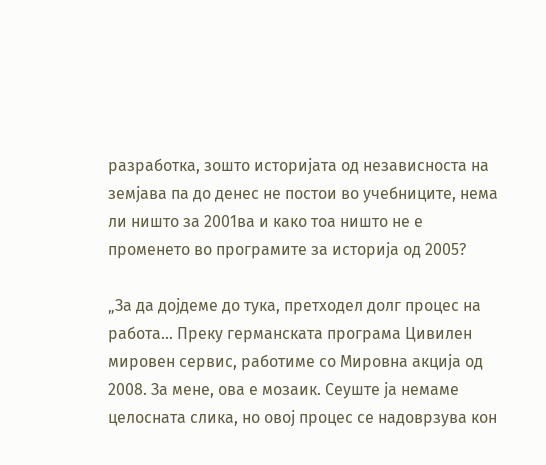разработка, зошто историјата од независноста на земјава па до денес не постои во учебниците, нема ли ништо за 2001ва и како тоа ништо не е променето во програмите за историја од 2005?

„За да дојдеме до тука, претходел долг процес на работа… Преку германската програма Цивилен мировен сервис, работиме со Мировна акција од 2008. За мене, ова е мозаик. Сеуште ја немаме целосната слика, но овој процес се надоврзува кон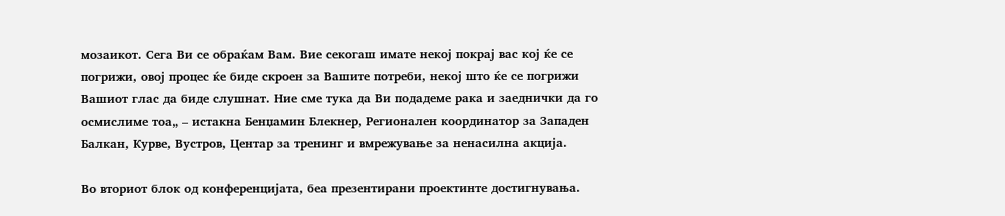мозаикот. Сега Ви се обраќам Вам. Вие секогаш имате некој покрај вас кој ќе се погрижи, овој процес ќе биде скроен за Вашите потреби, некој што ќе се погрижи Вашиот глас да биде слушнат. Ние сме тука да Ви подадеме рака и заеднички да го осмислиме тоа„ – истакна Бенџамин Блекнер, Регионален координатор за Западен Балкан, Курве, Вустров, Центар за тренинг и вмрежување за ненасилна акција.

Во вториот блок од конференцијата, беа презентирани проектинте достигнувања.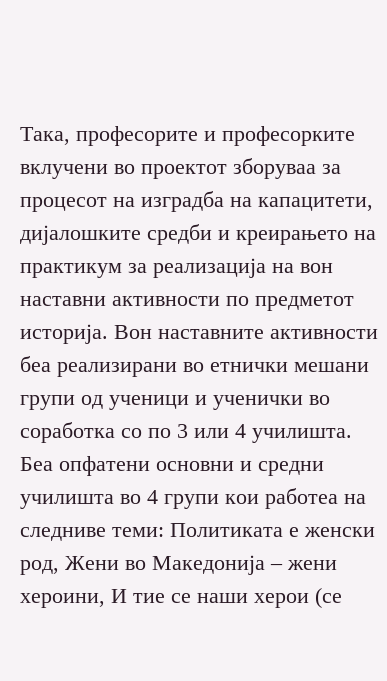Така, професорите и професорките вклучени во проектот зборуваа за процесот на изградба на капацитети, дијалошките средби и креирањето на практикум за реализација на вон наставни активности по предметот историја. Вон наставните активности беа реализирани во етнички мешани групи од ученици и ученички во соработка со по 3 или 4 училишта. Беа опфатени основни и средни училишта во 4 групи кои работеа на следниве теми: Политиката е женски род, Жени во Македонија – жени хероини, И тие се наши херои (се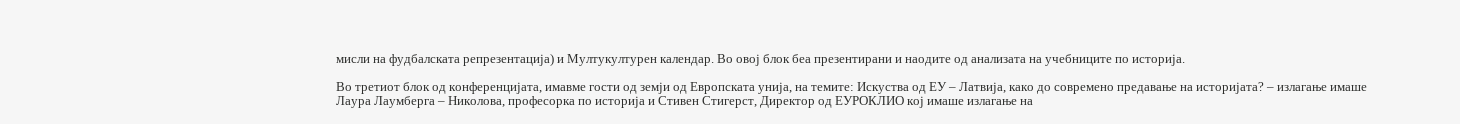мисли на фудбалската репрезентација) и Мултукултурен календар. Во овој блок беа презентирани и наодите од анализата на учебниците по историја.

Во третиот блок од конференцијата, имавме гости од земји од Европската унија, на темите: Искуства од ЕУ – Латвија, како до современо предавање на историјата? – излагање имаше Лаура Лаумберга – Николова, професорка по историја и Стивен Стигерст, Директор од ЕУРОКЛИО кој имаше излагање на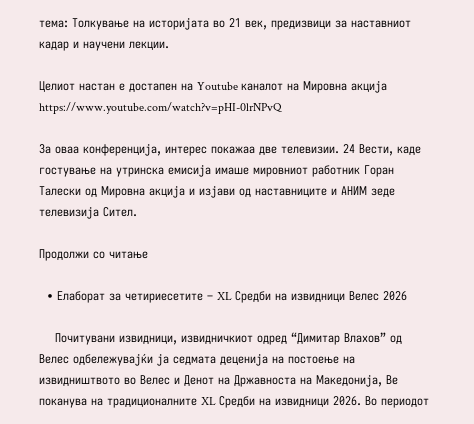тема: Толкување на историјата во 21 век, предизвици за наставниот кадар и научени лекции.

Целиот настан е достапен на Youtube каналот на Мировна акција https://www.youtube.com/watch?v=pHI-0lrNPvQ

За оваа конференција, интерес покажаа две телевизии. 24 Вести, каде гостување на утринска емисија имаше мировниот работник Горан Талески од Мировна акција и изјави од наставниците и АНИМ зеде телевизија Сител.

Продолжи со читање

  • Елаборат за четириесетите – XL Средби на извидници Велес 2026

    Почитувани извидници, извидничкиот одред “Димитар Влахов” од Велес одбележувајќи ја седмата деценија на постоење на извидништвото во Велес и Денот на Државноста на Македонија, Ве поканува на традиционалните XL Средби на извидници 2026. Во периодот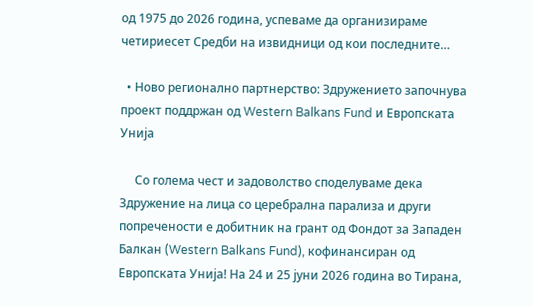од 1975 до 2026 година, успевaме да организираме четириесет Средби на извидници од кои последните…

  • Ново регионално партнерство: Здружението започнува проект поддржан од Western Balkans Fund и Европската Унија

     Со голема чест и задоволство споделуваме дека Здружение на лица со церебрална парализа и други попречености е добитник на грант од Фондот за Западен Балкан (Western Balkans Fund), кофинансиран од Европската Унија! На 24 и 25 јуни 2026 година во Тирана,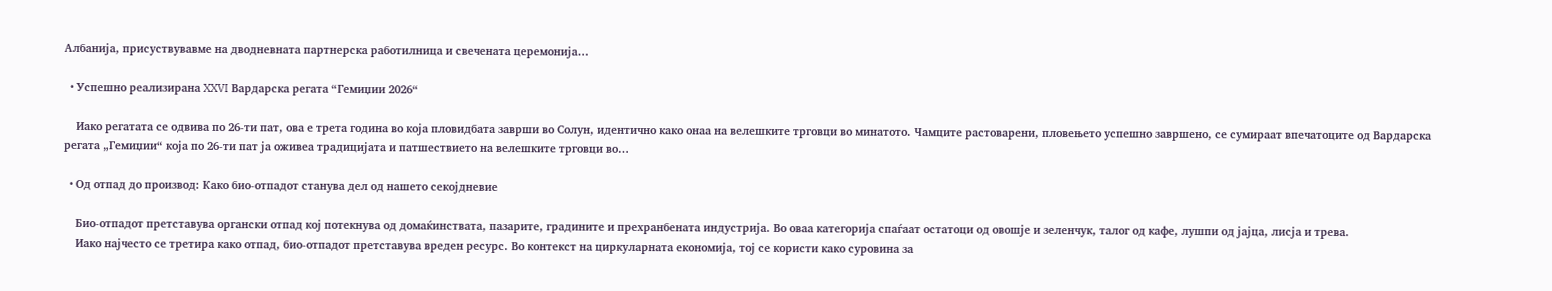Албанија, присуствувавме на дводневната партнерска работилница и свечената церемонија…

  • Успешно реализирана XXVI Вардарска регата “Гемиџии 2026“

    Иако регатата се одвива по 26-ти пат, ова е трета година во која пловидбата заврши во Солун, идентично како онаа на велешките трговци во минатото. Чамците растоварени, пловењето успешно завршено, се сумираат впечатоците од Вардарска регата „Гемиџии“ која по 26-ти пат ја оживеа традицијата и патшествието на велешките трговци во…

  • Од отпад до производ: Како био-отпадот станува дел од нашето секојдневие

    Био-отпадот претставува органски отпад кој потекнува од домаќинствата, пазарите, градините и прехранбената индустрија. Во оваа категорија спаѓаат остатоци од овошје и зеленчук, талог од кафе, лушпи од јајца, лисја и трева.
    Иако најчесто се третира како отпад, био-отпадот претставува вреден ресурс. Во контекст на циркуларната економија, тој се користи како суровина за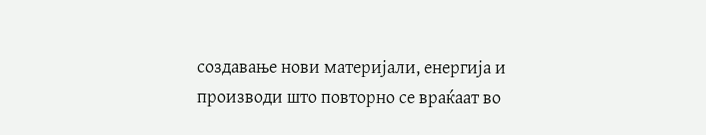создавање нови материјали, енергија и производи што повторно се враќаат во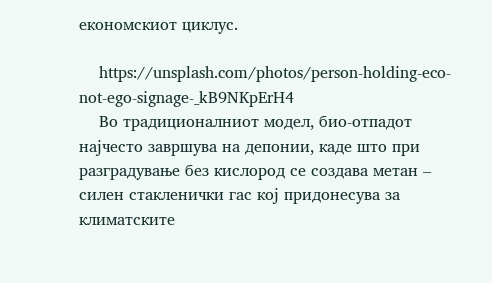економскиот циклус.

    https://unsplash.com/photos/person-holding-eco-not-ego-signage-_kB9NKpErH4
    Во традиционалниот модел, био-отпадот најчесто завршува на депонии, каде што при разградување без кислород се создава метан – силен стакленички гас кој придонесува за климатските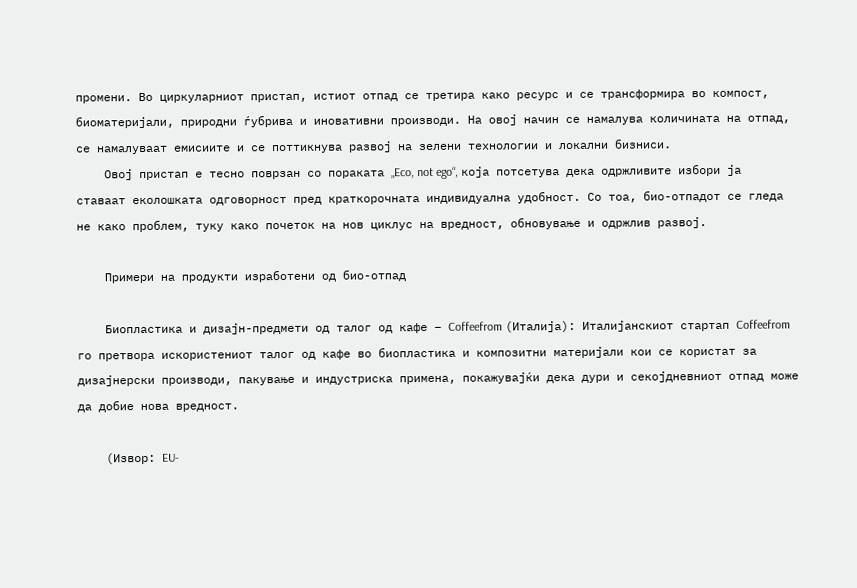промени. Во циркуларниот пристап, истиот отпад се третира како ресурс и се трансформира во компост, биоматеријали, природни ѓубрива и иновативни производи. На овој начин се намалува количината на отпад, се намалуваат емисиите и се поттикнува развој на зелени технологии и локални бизниси.
    Овој пристап е тесно поврзан со пораката „Eco, not ego“, која потсетува дека одржливите избори ја ставаат еколошката одговорност пред краткорочната индивидуална удобност. Со тоа, био-отпадот се гледа не како проблем, туку како почеток на нов циклус на вредност, обновување и одржлив развој.

    Примери на продукти изработени од био-отпад

    Биопластика и дизајн-предмети од талог од кафе – Coffeefrom (Италија): Италијанскиот стартап Coffeefrom го претвора искористениот талог од кафе во биопластика и композитни материјали кои се користат за дизајнерски производи, пакување и индустриска примена, покажувајќи дека дури и секојдневниот отпад може да добие нова вредност.

    (Извор: EU-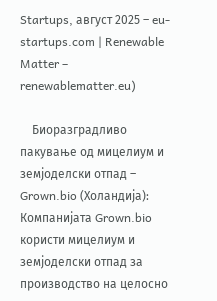Startups, август 2025 – eu-startups.com | Renewable Matter – renewablematter.eu)

    Биоразградливо пакување од мицелиум и земјоделски отпад – Grown.bio (Холандија): Компанијата Grown.bio користи мицелиум и земјоделски отпад за производство на целосно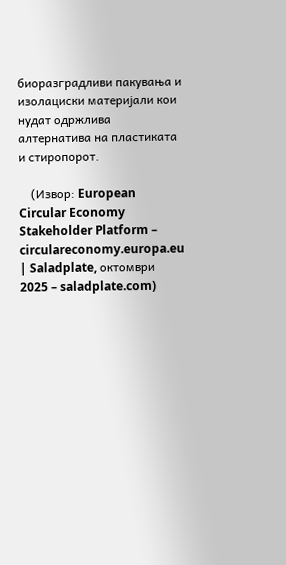биоразградливи пакувања и изолациски материјали кои нудат одржлива алтернатива на пластиката и стиропорот.

    (Извор: European Circular Economy Stakeholder Platform – circulareconomy.europa.eu | Saladplate, октомври 2025 – saladplate.com)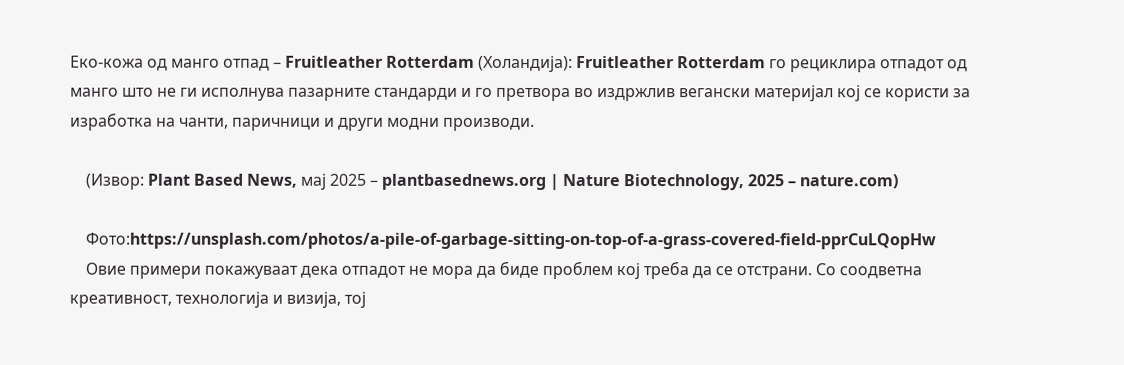Еко-кожа од манго отпад – Fruitleather Rotterdam (Холандија): Fruitleather Rotterdam го рециклира отпадот од манго што не ги исполнува пазарните стандарди и го претвора во издржлив вегански материјал кој се користи за изработка на чанти, паричници и други модни производи.

    (Извор: Plant Based News, мај 2025 – plantbasednews.org | Nature Biotechnology, 2025 – nature.com)

    Фото:https://unsplash.com/photos/a-pile-of-garbage-sitting-on-top-of-a-grass-covered-field-pprCuLQopHw
    Овие примери покажуваат дека отпадот не мора да биде проблем кој треба да се отстрани. Со соодветна креативност, технологија и визија, тој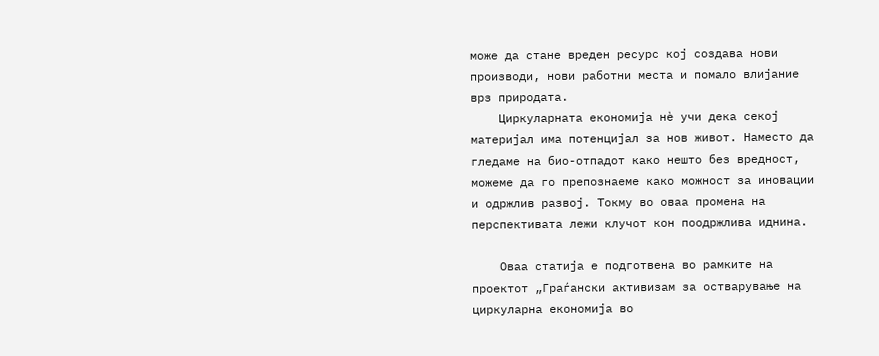може да стане вреден ресурс кој создава нови производи, нови работни места и помало влијание врз природата.
    Циркуларната економија нè учи дека секој материјал има потенцијал за нов живот. Наместо да гледаме на био-отпадот како нешто без вредност, можеме да го препознаеме како можност за иновации и одржлив развој. Токму во оваа промена на перспективата лежи клучот кон поодржлива иднина.

    Оваа статија е подготвена во рамките на проектот „Граѓански активизам за остварување на циркуларна економија во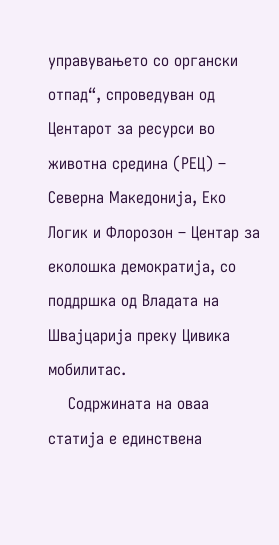управувањето со органски отпад“, спроведуван од Центарот за ресурси во животна средина (РЕЦ) – Северна Македонија, Еко Логик и Флорозон – Центар за еколошка демократија, со поддршка од Владата на Швајцарија преку Цивика мобилитас.
    Содржината на оваа статија е единствена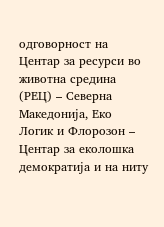одговорност на Центар за ресурси во животна средина (РЕЦ) – Северна Македонија, Еко Логик и Флорозон – Центар за еколошка демократија и на ниту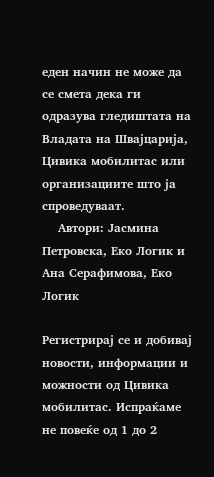еден начин не може да се смета дека ги одразува гледиштата на Владата на Швајцарија, Цивика мобилитас или организациите што ја спроведуваат.
    Автори: Јасмина Петровска, Еко Логик и Ана Серафимова, Еко Логик

Регистрирај се и добивај новости, информации и можности од Цивика мобилитас. Испраќаме не повеќе од 1 до 2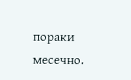пораки месечно.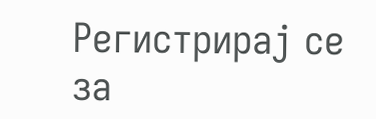Регистрирај се за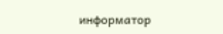информатор